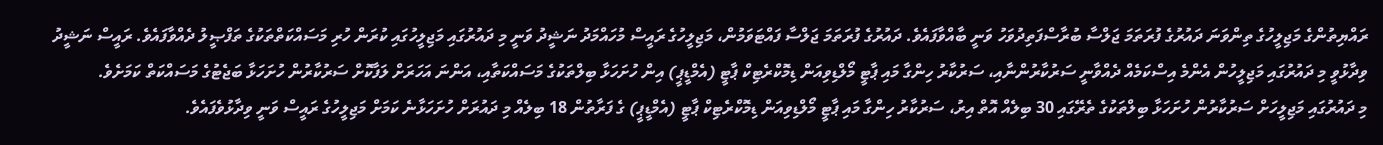ރައްޔިތުންގެ މަޖިލީހުގެ ތިންވަނަ ދައުރުގެ ފުރަތަމަ ޖަލްސާ ބުރާސްފަތިދުވަހު ވަނީ ބާއްވާފައެވެ. ދައުރުގެ ފުރަތަމަ ޖަލްސާ ފައްޓަވަމުން، މަޖިލީހުގެ ރައީސް މުހައްމަދު ނަޝީދު ވަނީ މި ދައުރުގައި މަޖިލީހުގައި ކުރަން ހުރި މަސައްކަތްތަކުގެ ތަފްޞީލު ދެއްވާފައެވެ. ރައީސް ނަޝީދު ވިދާޅުވީ މި ދައުރުގައި މަޖިލީހުން އެންމެ އިސްކަމެއް ދެއްވާނީ ސަރުކާރުންނާއި، ސަރުކާރު ހިންގާ މައި ޕާޓީ މޯލްޑިވިއަން ޑިމޮކްރެޓިކް ޕާޓީ (އެމްޑީޕީ) އިން ހުށަހަޅާ ބިލްތަކުގެ މަސައްކަތާއި، އަންނަ އަހަރަށް ލަފާކޮށް ސަރުކާރުން ހުށަހަޅާ ބަޖެޓުގެ މަސައްކަތް ކަމަށެވެ.
މި ދައުރުގައި މަޖިލީހަށް ސަރުކާރުން ހުށަހަޅާ ބިލްތަކުގެ ތެރޭގައި 30 ބިލެއް އޮތް އިރު، ސަރުކާރު ހިންގާ މައި ޕާޓީ މޯލްޑިވިއަން ޑިމޮކްރެޓިކް ޕާޓީ (އެމްޑީޕީ) ގެ ފަރާތުން 18 ބިލެއް މި ދައުރަށް ހުށަހަޅާނެ ކަމަށް މަޖިލީހުގެ ރައީސް ވަނީ ވިދާޅުވެފައެވެ.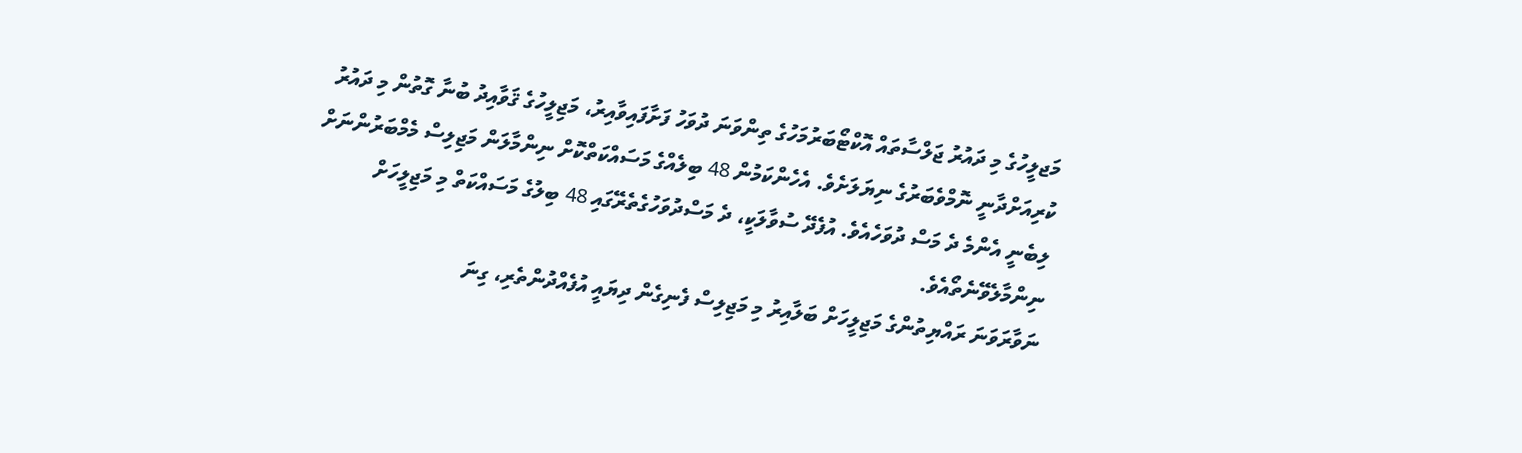މަޖލީހުގެ މި ދައުރު ޖަލްސާތައް އޮކްޓޯބަރުމަހުގެ ތިންވަނަ ދުވަހު ފަށާފައިވާއިރު، މަޖިލީހުގެ ޤަވާއިދު ބުނާ ގޮތުން މި ދައުރު ކުރިއަށްދާނީ ނޮމްވެބަރުގެ ނިޔަލަށެވެ. އެހެންކަމުން 48 ބިލެއްގެ މަސައްކަތްކޮށް ނިންމާލަން މަޖިލިސް މެމްބަރުންނަށް ލިބެނީ އެންމެ ދެ މަސް ދުވަހެއެވެ. އުފެދޭ ސުވާލަކީ، ދެ މަސްދުވަހުގެތެރޭގައި 48 ބިލުގެ މަސައްކަތް މި މަޖިލީހަށް ނިންމާލެވޭނެތޯއެވެ.
ނަވާރަވަނަ ރައްޔިތުންގެ މަޖިލީހަށް ބަލާއިރު މި މަޖިލިސް ފެނިގެން ދިޔައީ އުފެއްދުންތެރި، ގިނަ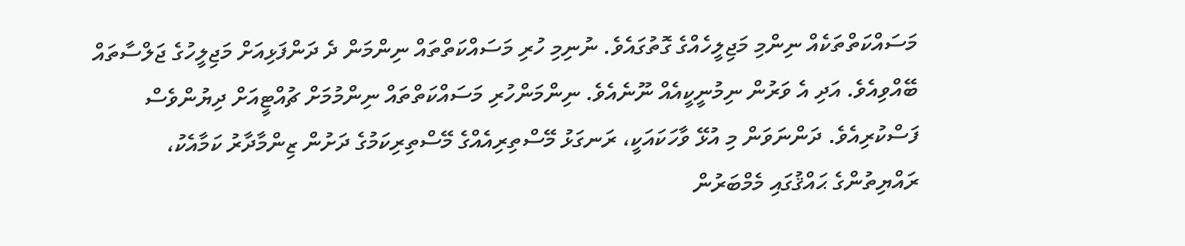މަސައްކަތްތަކެއް ނިންމި މަޖިލީހެއްގެ ގޮތުގައެވެ. ނުނިމި ހުރި މަސައްކަތްތައް ނިންމަން ދެ ދަންފަޅިއަށް މަޖިލީހުގެ ޖަލްސާތައް ބޭއްވިއެވެ. އަދި އެ ވަރުން ނިމުނީކީއެއް ނޫނެއެވެ. ނިންމަންހުރި މަސައްކަތްތައް ނިންމުމަށް ޗުއްޓީއަށް ދިޔުންވެސް ފަސްކުރިއެވެ. ދަންނަވަން މި އުޅޭ ވާހަކައަކީ، ރަނގަޅު މޭސްތިރިއެއްގެ މޭސްތިރިކަމުގެ ދަށުން ޒިންމާދާރު ކަމާއެކު، ރައްޔިތުންގެ ޙައްޤުގައި މެމްބަރުން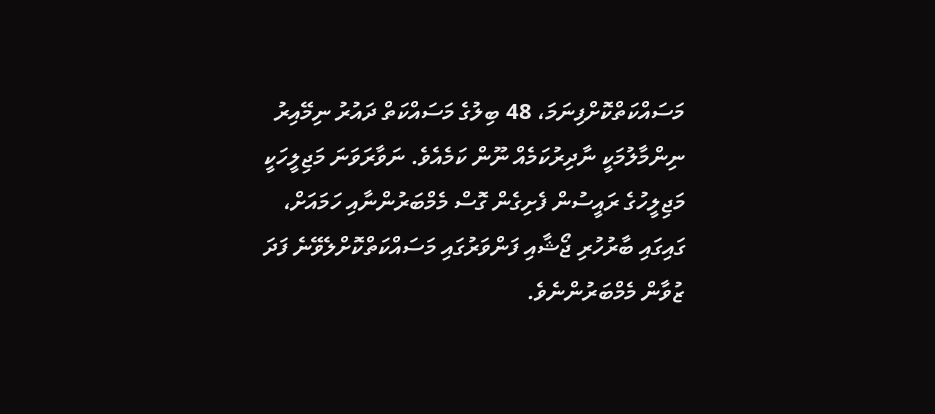މަސައްކަތްކޮށްފިނަމަ، 48 ބިލުގެ މަސައްކަތް ދައުރު ނިމޭއިރު ނިންމާލުމަކީ ނާދިރުކަމެއް ނޫން ކަމެއެވެ. ނަވާރަވަނަ މަޖިލީހަކީ މަޖިލީހުގެ ރައީސުން ފެށިގެން ގޮސް މެމްބަރުންނާއި ހަމައަށް، ގައިގައި ބާރުހުރި ޖޯޝާއި ފަންވަރުގައި މަސައްކަތްކޮށްލެވޭނެ ފަދަ ޒުވާން މެމްބަރުންނެވެ.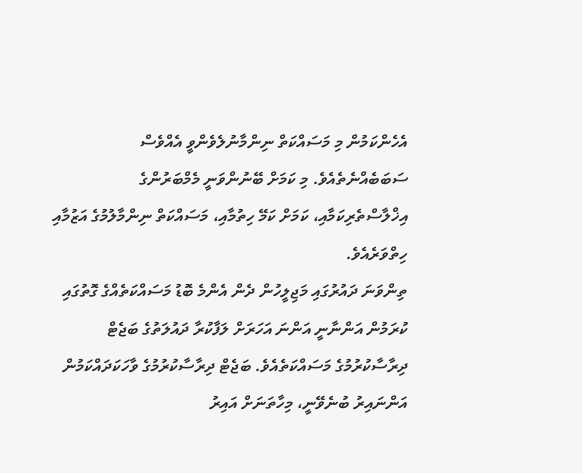އެހެންކަމުން މި މަސައްކަތް ނިންމާނުލެވެންވީ އެއްވެސް ސަބަބެއްނެތެއެވެ. މި ކަމަށް ބޭނުންވަނީ މެމްބަރުންގެ އިޚްލާސްތެރިކަމާއި، ކަމަށް ކަމޭ ހިތުމާއި، މަސައްކަތް ނިންމާލުމުގެ އަޒުމާއި ހިތްވަރެއެވެ.
ތިންވަނަ ދައުރުގައި މަޖިލީހުން ދެން އެންމެ ބޮޑު މަސައްކަތެއްގެ ގޮތުގައި ކުރަމުން އަންނާނީ އަންނަ އަހަރަށް ލަފާކުރާ ދައުލަތުގެ ބަޖެޓް ދިރާސާކުރުމުގެ މަސައްކަތެއެވެ. ބަޖެޓް ދިރާސާކުރުމުގެ ވާހަކަދައްކަމުން އަންނައިރު ބުނެވޭނީ، މިހާތަނަށް އައިރު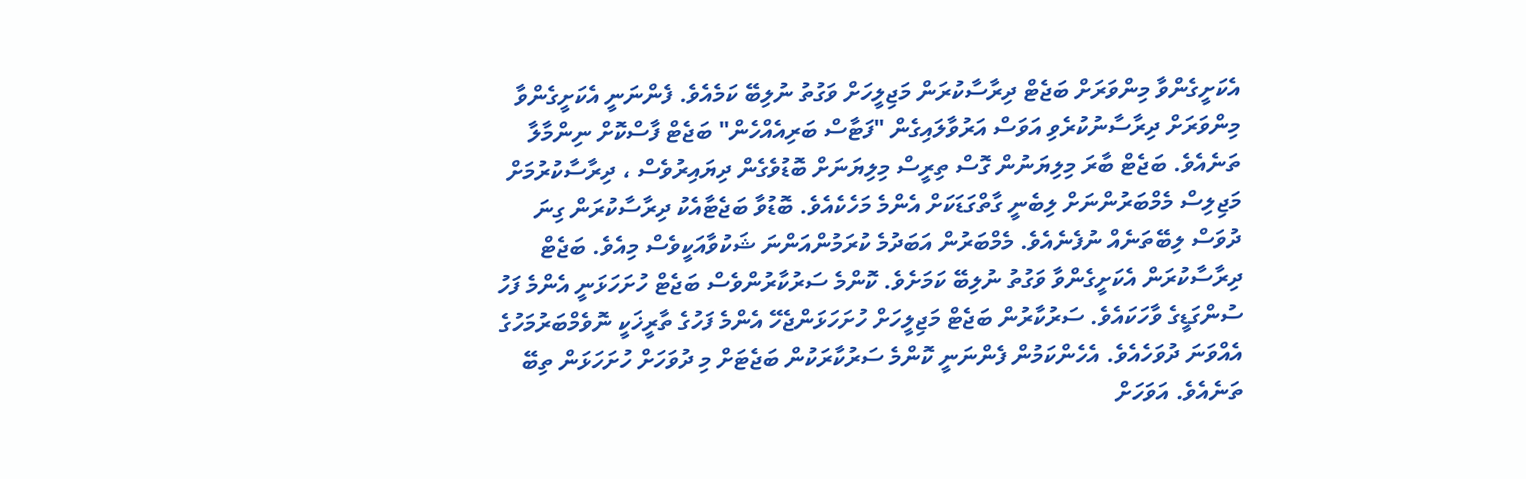އެކަށީގެންވާ މިންވަރަށް ބަޖެޓް ދިރާސާކުރަން މަޖިލީހަށް ވަގުތު ނުލިބޭ ކަމެއެވެ. ފެންނަނީ އެކަށީގެންވާ މިންވަރަށް ދިރާސާނުކުރެވި އަވަސް އަރުވާލައިގެން "ފަޓާސް ބަރިއެއްހެން" ބަޖެޓް ފާސްކޮށް ނިންމާލާ ތަނެއެވެ. ބަޖެޓް ބާރަ މިލިޔަނުން ގޮސް ތިރީސް މިލިޔަނަށް ބޮޑުވެގެން ދިޔައިރުވެސް ، ދިރާސާކުރުމަށް މަޖިލިސް މެމްބަރުންނަށް ލިބެނީ ގާތްގަޑަކަށް އެންމެ މަހެކެއެވެ. ބޮޑުވާ ބަޖެޓާއެކު ދިރާސާކުރަން ގިނަ ދުވަސް ލިބޭތަނެއް ނުފެނެއެވެ. މެމްބަރުން އަބަދުމެ ކުރަމުންއަންނަ ޝަކުވާއަކީވެސް މިއެވެ. ބަޖެޓް ދިރާސާކުރަން އެކަށީގެންވާ ވަގުތު ނުލިބޭ ކަމަށެވެ. ކޮންމެ ސަރުކާރުންވެސް ބަޖެޓް ހުށަހަޅަނީ އެންމެ ފަހު ސުންގަޑީގެ ވާހަކައެވެ. ސަރުކާރުން ބަޖެޓް މަޖިލީހަށް ހުށަހަޅަންޖެހޭ އެންމެ ފަހުގެ ތާރީޚަކީ ނޮވެމްބަރުމަހުގެ އެއްވަނަ ދުވަހެއެވެ. އެހެންކަމުން ފެންނަނީ ކޮންމެ ސަރުކާރަކުން ބަޖެޓަށް މި ދުވަހަށް ހުށަހަޅަން ތިބޭ ތަނެއެވެ. އަވަހަށް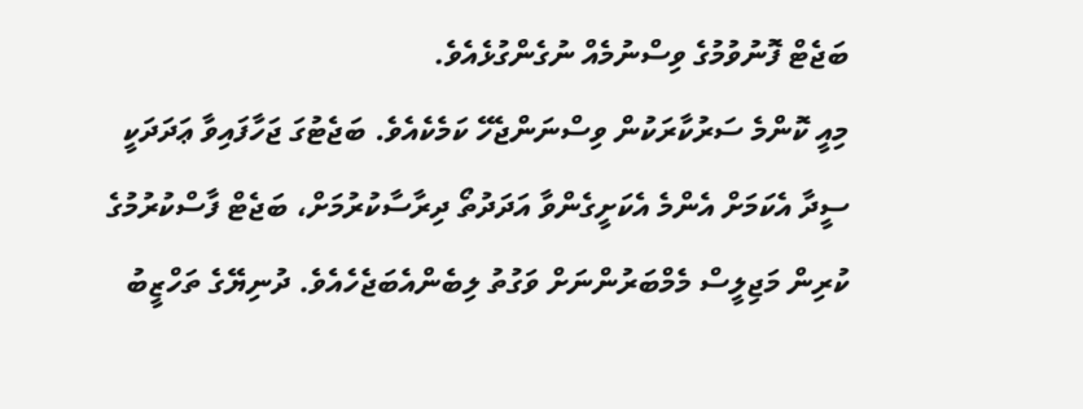ބަޖެޓް ފޮނުވުމުގެ ވިސްނުމެއް ނުގެންގުޅެއެވެ.
މިއީ ކޮންމެ ސަރުކާރަކުން ވިސްނަންޖެހޭ ކަމެކެއެވެ. ބަޖެޓުގަ ޖަހާފައިވާ ޢަދަދަކީ ސީދާ އެކަމަށް އެންމެ އެކަށީގެންވާ އަދަދުތޯ ދިރާސާކުރުމަށް، ބަޖެޓް ފާސްކުރުމުގެ ކުރިން މަޖިލީސް މެމްބަރުންނަށް ވަގުތު ލިބެންއެބަޖެހެއެވެ. ދުނިޔޭގެ ތަހްޒީބު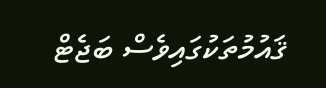ޤައުމުތަކުގައިވެސް ބަޖެޓް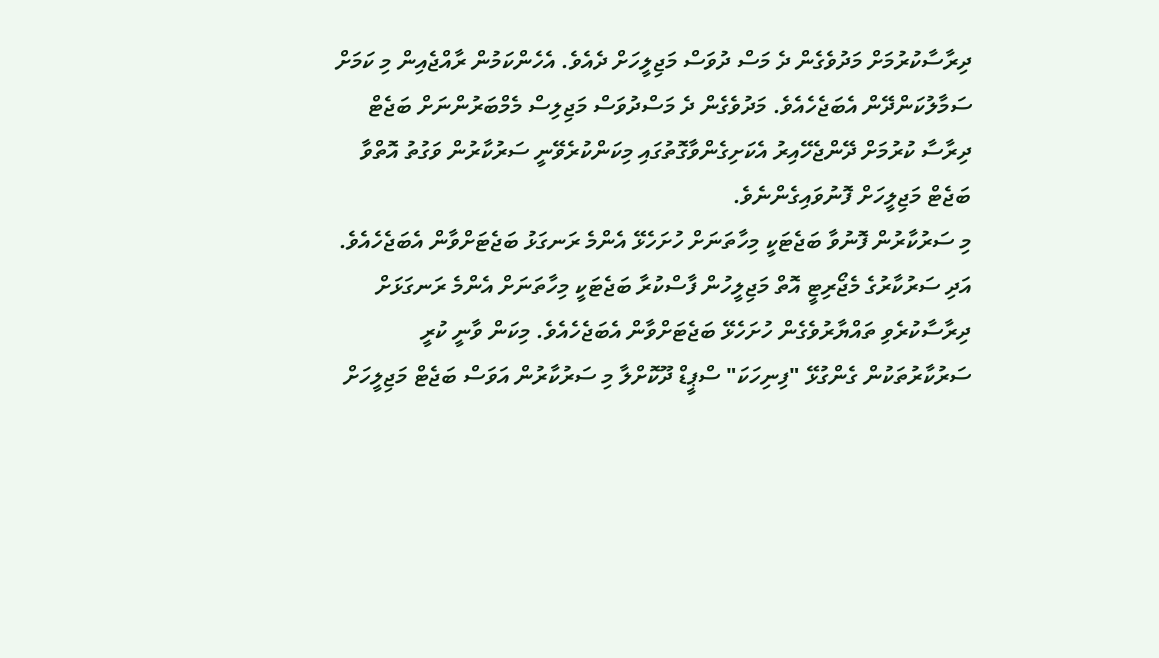ދިރާސާކުރުމަށް މަދުވެގެން ދެ މަސް ދުވަސް މަޖިލީހަށް ދެއެވެ. އެހެންކަމުން ރާއްޖެއިން މި ކަމަށް ސަމާލުކަންދޭން އެބަޖެހެއެވެ. މަދުވެގެން ދެ މަސްދުވަސް މަޖިލިސް މެމްބަރުންނަށް ބަޖެޓް ދިރާސާ ކުރުމަށް ދޭންޖެހޭއިރު އެކަށިގެންވާގޮތުގައި މިކަންކުރެވޭނީ ސަރުކާރުން ވަގުތު އޮތްވާ ބަޖެޓް މަޖިލީހަށް ފޮނުވައިގެންނެވެ.
މި ސަރުކާރުން ފޮނުވާ ބަޖެޓަކީ މިހާތަނަށް ހުށަހެޅޭ އެންމެ ރަނގަޅު ބަޖެޓަށްވާން އެބަޖެހެއެވެ. އަދި ސަރުކާރުގެ މެޖޯރިޓީ އޮތް މަޖިލީހުން ފާސްކުރާ ބަޖެޓަކީ މިހާތަނަށް އެންމެ ރަނގަޅަށް ދިރާސާކުރެވި ތައްޔާރުވެގެން ހުށަހެޅޭ ބަޖެޓަށްވާން އެބަޖެހެއެވެ. މިކަން ވާނީ ކުރީ ސަރުކާރުތަކުން ގެންގުޅޭ "ފިނިހަކަ" ސްޕީޑް ދޫކޮށްލާ މި ސަރުކާރުން އަވަސް ބަޖެޓް މަޖިލީހަށް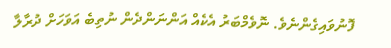ފޮނުވައިގެންނެވެ. ނޮވެމްބަރު އެކެއް އަންނަންދެން ނުތިބެ އަވަހަށް ދުރާލާ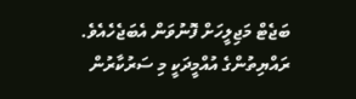ބަޖެޓް މަޖިލީހަށް ފޮނުވަން އެބަޖެހެއެވެ. ރައްޔިތުންގެ އުއްމީދަކީ މި ސަރުކާރުން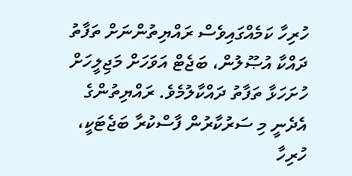ހުރިހާ ކަމެއްގައިވެސް ރައްޔިތުންނަށް ތަފާތު ދައްކާ އުޞޫލުން، ބަޖެޓް އަވަހަށް މަޖިލީހަށް ހުށަހަޅާ ތަފާތު ދައްކާލުމެވެ. ރައްޔިތުންގެ އެދެނީ މި ސަރުކާރުން ފާސްކުރާ ބަޖެޓަކީ، ހުރިހާ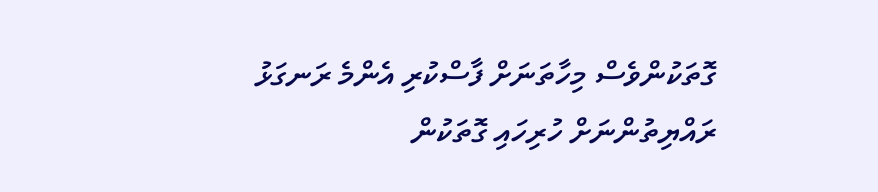ގޮތަކުންވެސް މިހާތަނަށް ފާސްކުރި އެންމެ ރަނގަޅު ރައްޔިތުންނަށް ހުރިހައި ގޮތަކުން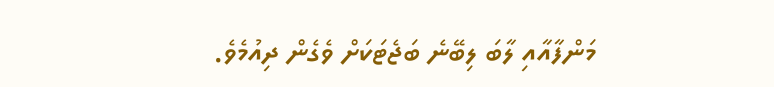މަންފާއާއި ލާބަ ލިބޭނެ ބަޖެޓަކަށް ވެގެން ދިއުމެވެ.